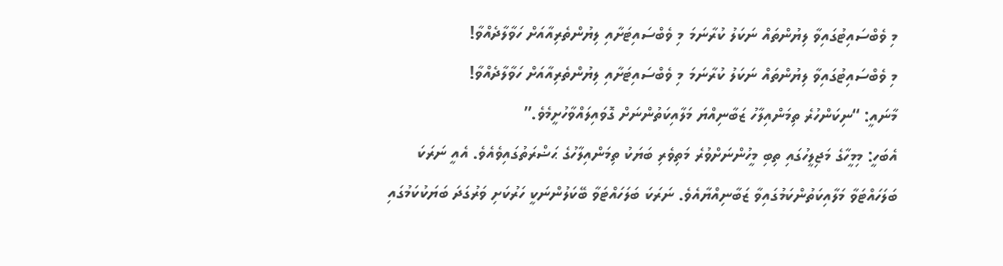މި ވެބްސައިޓުގައިވާ ލިޔުންތައް ނަކަލު ކުރާނަމަ މި ވެބްސައިޓަށާއި ލިޔުންތެރިއާއަށް ހަވާލާދެއްވާ!
މި ވެބްސައިޓުގައިވާ ލިޔުންތައް ނަކަލު ކުރާނަމަ މި ވެބްސައިޓަށާއި ލިޔުންތެރިއާއަށް ހަވާލާދެއްވާ!
މާނައީ: “ނިކަންހުރެ ތިމަންއިލާހު ޒަބާނިއްޔަ މަލާއިކަތުންނަށް ގޮވައިލައްވާހުށީމެވެ.”
އެބަހީ: މިމީހާގެ މަޖިލީހުގައި ތިބި މީހުންނަށްވުރެ މަތިވެރި ބަޔަކު ތިމަންއިލާހުގެ ޙަޟްރަތުގައިވެއެވެ. އެއީ ނަރަކަ ބަލަހައްޓަވާ މަލާއިކަތުންކަމުގައިވާ ޒަބާނިއްޔާއެވެ. ނަރަކަ ބަލަހައްޓަވާ ބޭކަލުންނަކީ ހަރުކަށި ވަރުގަދަ ބަޔަކުކަމުގައި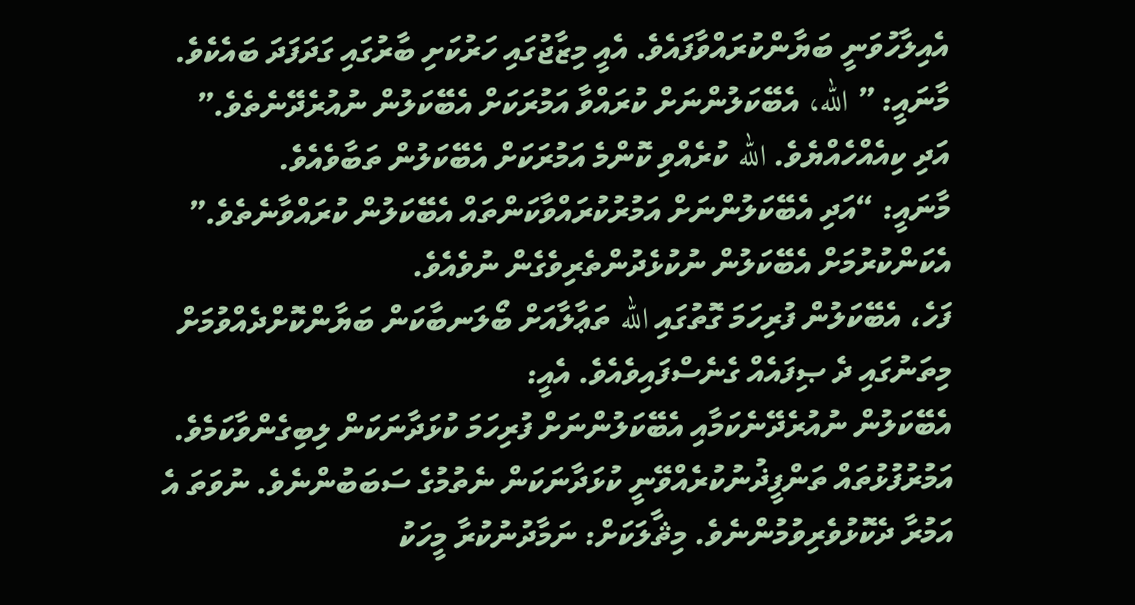އެއިލާހުވަނީ ބަޔާންކުރައްވާފައެވެ. އެއީ މިޒާޖުގައި ހަރުކަށި ބާރުގައި ގަދަފަދަ ބައެކެވެ.
މާނައީ: ” الله، އެބޭކަލުންނަށް ކުރައްވާ އަމުރަކަށް އެބޭކަލުން ނުއުރެދޭނެތެވެ.”
އަދި ކިއެއްހެއްޔެވެ. الله ކުރެއްވި ކޮންމެ އަމުރަކަށް އެބޭކަލުން ތަބާވެއެވެ.
މާނައީ: “އަދި އެބޭކަލުންނަށް އަމުރުކުރައްވާކަންތައް އެބޭކަލުން ކުރައްވާނެތެވެ.”
އެކަންކުރުމަށް އެބޭކަލުން ނުކުޅެދުންތެރިވެގެން ނުވެއެވެ.
ފަހެ، އެބޭކަލުން ފުރިހަމަ ގޮތުގައި الله ތަޢާލާއަށް ބޯލަނބާކަން ބަޔާންކޮށްދެއްވުމަށް މިތަނުގައި ދެ ޞިފައެއް ގެނެސްފައިވެއެވެ. އެއީ:
އެބޭކަލުން ނުއުރެދޭނެކަމާއި އެބޭކަލުންނަށް ފުރިހަމަ ކުޅަދާނަކަން ލިބިގެންވާކަމެވެ.
އަމުރުފުޅުތައް ތަންފީޛުނުކުރެއްވޭނީ ކުޅަދާނަކަން ނެތުމުގެ ސަބަބުންނެވެ. ނުވަތަ އެ އަމުރާ ދެކޮޅުވެރިވުމުންނެވެ. މިޘާލަކަށް: ނަމާދުނުކުރާ މީހަކު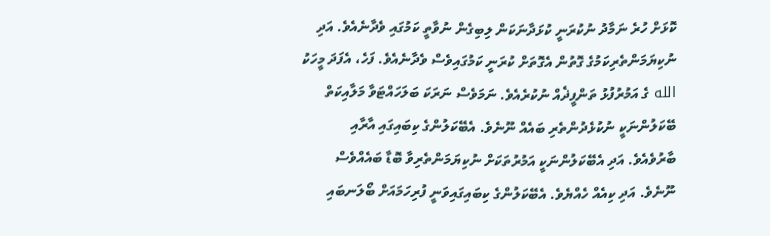ކޮޅަށް ހުރެ ނަމާދު ނުކުރަނީ ކުޅަދާނަކަން ލިބިގެން ނުވާތީ ކަމުގައި ވެދާނެއެވެ. އަދި ނުކިޔަމަންތެރިކަމުގެ ގޮތުން އެގޮތަށް ކުރަނީ ކަމުގައިވެސް ވެދާނެއެވެ. ފަހެ، އެފަދަ މީހަކު الله ގެ އަމުރުފުޅު ތަންފީޛެއް ނުކުރެއެވެ. ނަމަވެސް ނަރަކަ ބަލަހައްޓަވާ މަލާއިކަތް ބޭކަލުންނަކީ ނުކުޅެދުންތެރި ބައެއް ނޫނެވެ. އެބޭކަލުންގެ ކިބައިގައި އާރާއި ބާރުވެއެވެ. އަދި އެބޭކަލުންނަކީ އަމުރުތަކަށް ނުކިޔަމަންތެރިވާ ބޮޑާ ބައެއްވެސް ނޫނެވެ. އަދި ކިއެއް ހެއްޔެވެ. އެބޭކަލުންގެ ކިބައިގައިވަނީ ފުރިހަމައަށް ބޯލަނބައި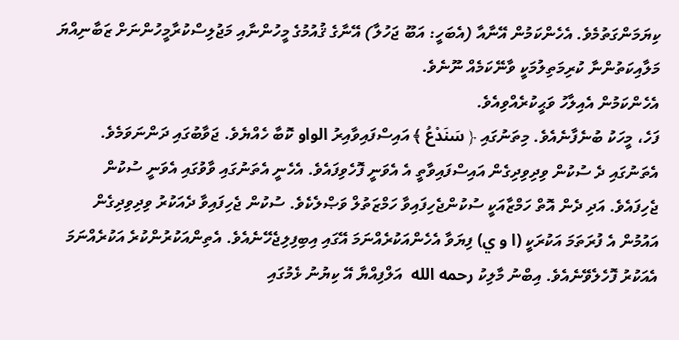ކިޔަމަންގަތުމެވެ. އެހެންކަމުން އޭނާއާ (އެބަހީ: އަބޫ ޖަހުލާ) އޭނާގެ ޤުއުމުގެ މީހުންނާއި މަޖުލިސްކުރާމީހުންނަށް ޒަބާނިއްޔަ މަލާއިކަތުންނާ ކުރިމަތިލުމަކީ ވާނޭކަމެއް ނޫނެވެ.
އެހެންކަމުން އެއިލާހު ވަޙީކުރެއްވިއެވެ.
ފަހެ، މީހަކު ބުނެފާނެއެވެ. މިތަނުގައި ﴿ سَنَدْعُ ﴾ އައިސްފައިވާއިރު الواو ކޮބާ ހެއްޔެވެ. ޖަވާބުގައި ދަންނަވަމެވެ. އެތަނުގައި ދެ ސުކުން ވިދިވިދިގެން އައިސްފައިވާތީ އެ އެވަނީ ފޮހެވިފައެވެ. އެހެނީ އެތަނުގައި ވާވުގައި އެވަނީ ސުކުން ޖެހިފައެވެ. އަދި ދެން އޮތް ހަމްޒާއަކީ ސުކުންޖެހިފައިވާ ހަމްޒަތުލް ވަޞްލެކެވެ. ސުކުން ޖެހިފައިވާ ދެއަކުރު ވިދިވިދިގެން އައުމުން އެ ފުރަތަމަ އަކުރަކީ (ا و ي) ފިޔަވާ އެހެންއަކުރެއްނަމަ އޭގައި އިބިފިލިޖެހޭނެއެވެ. އެތިންއަކުރުންކުރެ އަކުރެއްނަމަ އެއަކުރު ފޮހެލެވޭނެއެވެ. އިބްނު މާލިކު رحمه الله  އަލްފިއްޔާ އޭ ކިޔުނު ޅެމުގައި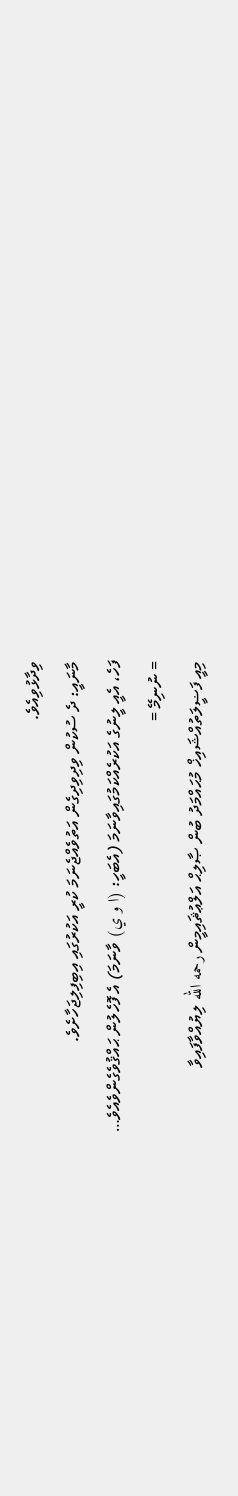ވިދާޅުވިއެވެ.
މާނައީ: ދެ ސުކުން ވިދިވިދިގެން އަތުވެއްޖެނަމަ ކުރީ އަކުރުގައި އިބިފިލިޖަހާށެވެ.
ފަހެ، އެއީ ލީނުގެ އަކުރެއްކަމުގައިވާނަމަ (އެބަހީ: (ا و ي) ވާނަމަ) އެ ފޮހެލުން ޙައްޤުވެގެންވެއެވެ…
= ނުނިމޭ =
މިއީ ފަޟީލަތުއްޝައިޚް މުޙައްމަދު ބުން ޞާލިޙް އަލްޢުޘައިމީން رحمه الله ލިޔުއްވާފައިވާ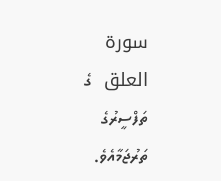سورة العلق  ގެ ތަފްސީރުގެ ތަރުޖަމާއެވެ.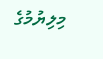މިލިޔުމުގެ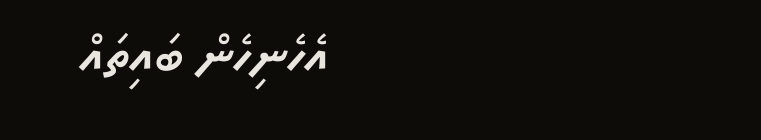އެހެނިހެން ބައިތައް